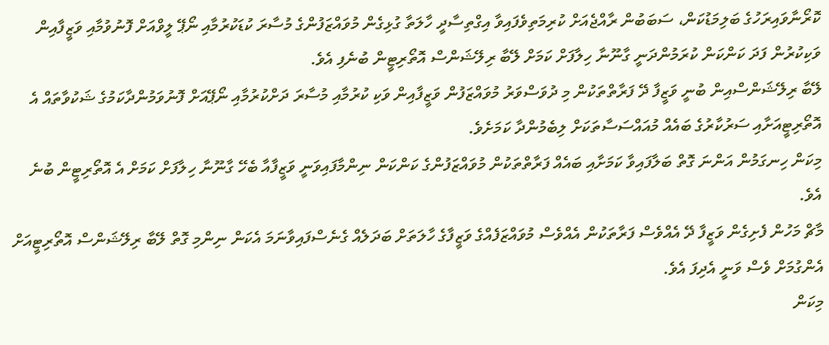ކޮރޯނާވައިރަހުގެ ބަލިމަޑުކަން، ސަބަބުން ރާއްޖެއަށް ކުރިމަތިވެފައިވާ އިގްތިސާދީ ހާލަތާ ގުޅިގެން މުވައްޒަފުންގެ މުސާރަ ކުޑަކުރުމާއި ނޯޕޭ ލީވްއަށް ފޮނުވުމާއި ވަޒީފާއިން ވަކިކުރުން ފަދަ ކަންކަން ކުރަމުންދަނީ ގާނޫނާ ހިލާފަށް ކަމަށް ލޭބާ ރިލޭޝަންސް އޮތޯރިޓީން ބުނެފި އެވެ.
ލޭބާ ރިލޭޝަންސްއިން ބުނީ ވަޒީފާ ދޭ ފަރާތްތަކުން މި ދުވަސްވަރު މުވައްޒަފުން ވަޒީފާއިން ވަކި ކުރުމާއި މުސާރަ ދަށްކުރުމާއި ނޯޕޭއަށް ފޮނުވަމުންދާކަމުގެ ޝަކުވާތައް އެ އޮތޯރިޓީއަށާއި ސަރުކާރުގެ ބައެއް މުއައްސަސާތަކަށް ލިބެމުންދާ ކަމަށެވެ.
މިކަން ހިނގަމުން އަންނަ ގޮތް ބަލާފައިވާ ކަމަށާއި ބައެއް ފަރާތްތަކުން މުވައްޒަފުންގެ ކަންކަން ނިންމާފައިވަނީ ވަޒީފާއާ ބެހޭ ގާނޫނާ ހިލާފަށް ކަމަށް އެ އޮތޯރިޓީން ބުނެ އެވެ.
މާޗް މަހުން ފެށިގެން ވަޒީފާ ދޭ އެއްވެސް ފަރާތަކުން އެއްވެސް މުވައްޒަފެއްގެ ވަޒީފާގެ ހާލަތަށް ބަދަލެއް ގެނެސްފައިވާނަމަ އެކަން ނިންމި ގޮތް ލޭބާ ރިލޭޝަންސް އޮތޯރިޓީއަށް އެންގުމަށް ވެސް ވަނީ އެދިފަ އެވެ.
މިކަން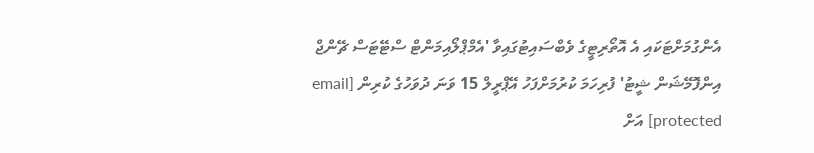އެންގުމަށްޓަކައި އެ އޮތޯރިޓީގެ ވެބްސައިޓުގައިވާ 'އެމްޕްލޯއިމަންޓް ސްޓޭޓަސް ޗޭންޖް އިންފޮމޭޝަން ޝީޓު' ފުރިހަމަ ކުރުމަށްފަހު އޭޕްރީލް 15 ވަނަ ދުވަހުގެ ކުރިން [email protected] އަށް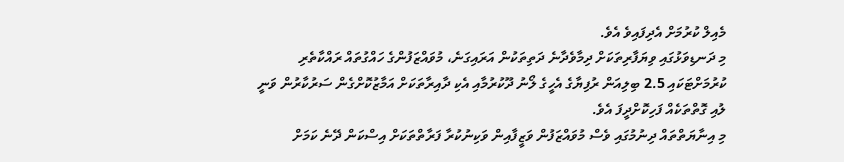މެއިލް ކުރުމަށް އެދިފައިވެ އެވެ.
މި ދަނޑިވަޅުގައި ވިޔަފާރިތަކަށް ދިމާވެދާނެ ދަތިތަކުން އަރައިގަނެ، މުވައްޒަފުންގެ ހައްގުތައް ރައްކާތެރި ކުރުމަށްޓަކައި 2.5 ބިލިއަން ރުފިޔާގެ އެހީގެ ލޯނު ދޫކުރުމާއި އެކި ދާއިރާތަކަށް އަމާޒުކޮށްގެން ސަރުކާރުން ވަނީ ލުއި ގޮތްތަކެއް ފަހިކޮށްދީފަ އެވެ.
މި އިނާޔަތްތައް ދިނުމުގައި ވެސް މުވައްޒަފުން ވަޒީފާއިން ވަކިނުކުރާ ފަރާތްތަކަށް އިސްކަން ދޭނެ ކަމަށް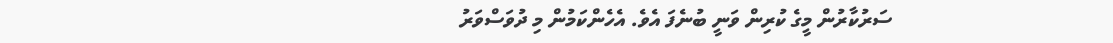ސަރުކާރުން މީގެ ކުރިން ވަނީ ބުނެފަ އެވެ. އެހެންކަމުން މި ދުވަސްވަރު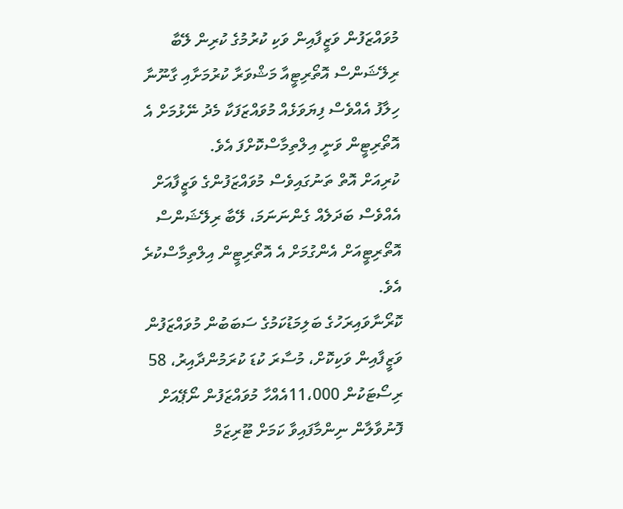މުވައްޒަފުން ވަޒީފާއިން ވަކި ކުރުމުގެ ކުރިން ލޭބާ ރިލޭޝަންސް އޮތޯރިޓީއާ މަޝްވަރާ ކުރުމަށާއި ގާނޫނާ ހިލާފު އެއްވެސް ފިޔަވަޅެއް މުވައްޒަފަކާ މެދު ނޭޅުމަށް އެ އޮތޯރިޓީން ވަނީ އިލްތިމާސްކޮށްފަ އެވެ.
ކުރިއަށް އޮތް ތަނުގައިވެސް މުވައްޒަފުންގެ ވަޒީފާއަށް އެއްވެސް ބަދަލެއް ގެންނަނަމަ، ލޭބާ ރިލޭޝަންސް އޮތޯރިޓީއަށް އެންގުމަށް އެ އޮތޯރިޓީން އިލްތިމާސްކުރެ އެވެ.
ކޮރޯނާވައިރަހުގެ ބަލިމަޑުކަމުގެ ސަބަބުން މުވައްޒަފުން ވަޒީފާއިން ވަކިކޮށް، މުސާރަ ކުޑަ ކުރަމުންދާއިރު، 58 ރިސޯޓަކުން 11،000އެއްހާ މުވައްޒަފުން ނޯޕޭއަށް ފޮނުވާލާން ނިންމާފައިވާ ކަމަށް ޓޫރިޒަމް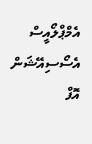އެމްޕްލޯއީސް އެސޯސިއޭޝަން އޮފް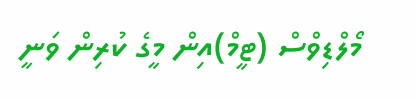މޯލްޑިވްސް (ޓީމް)އިން މީގެ ކުރިން ވަނީ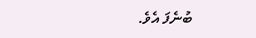ބުނެފަ އެވެ.